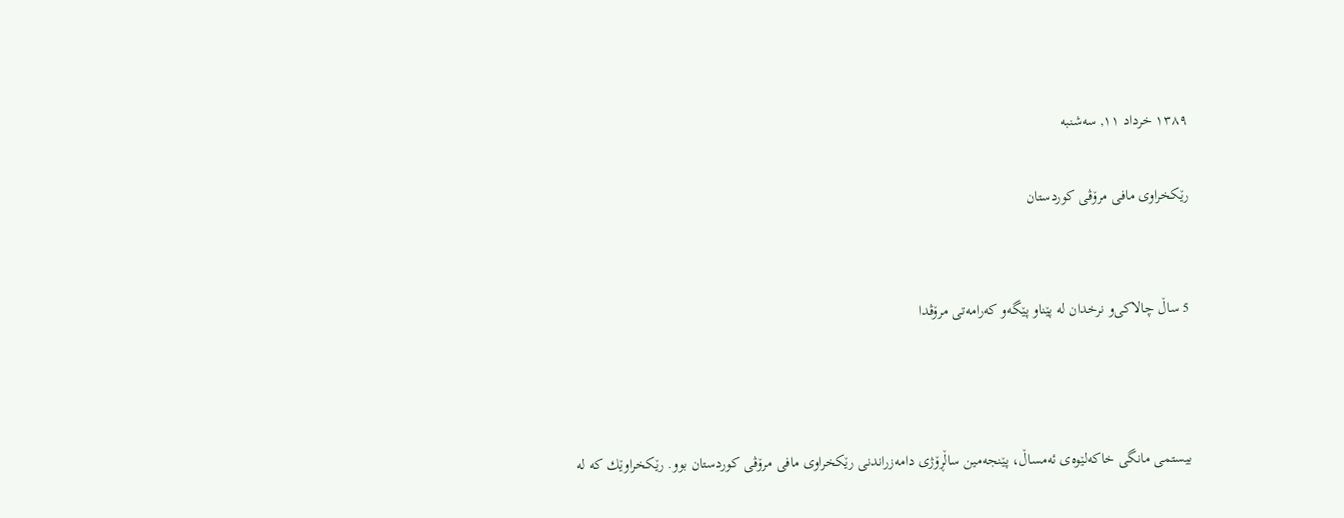۱۳۸۹ خرداد ۱۱, سه‌شنبه

رێكخراوی‌ مافی‌ مرۆڤی‌ كوردستان


5 ساڵ چالاكی‌‌و نرخدان له‌ پێناو پێگه‌و كه‌رامه‌تی‌ مرۆڤدا



بیستمی‌ مانگی‌ خاكه‌لێوه‌ی‌ ئه‌مساڵ، پێنجه‌مین ساڵڕۆژی‌ دامه‌زراندنی‌ رێكخراوی‌ مافی‌ مرۆڤی‌ كوردستان بوو. رێكخراوێك كه‌ له‌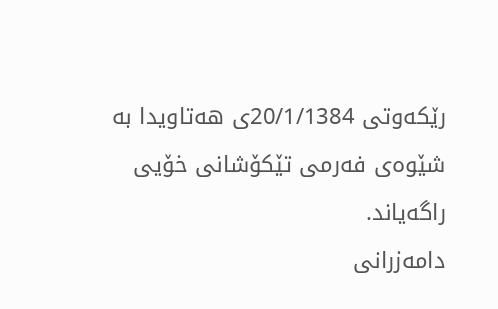رێكه‌وتی‌ 20/1/1384ی‌ هه‌تاویدا به‌ شێوه‌ی‌ فه‌رمی‌ تێكۆشانی‌ خۆیی‌ راگه‌یاند.
دامه‌زرانی‌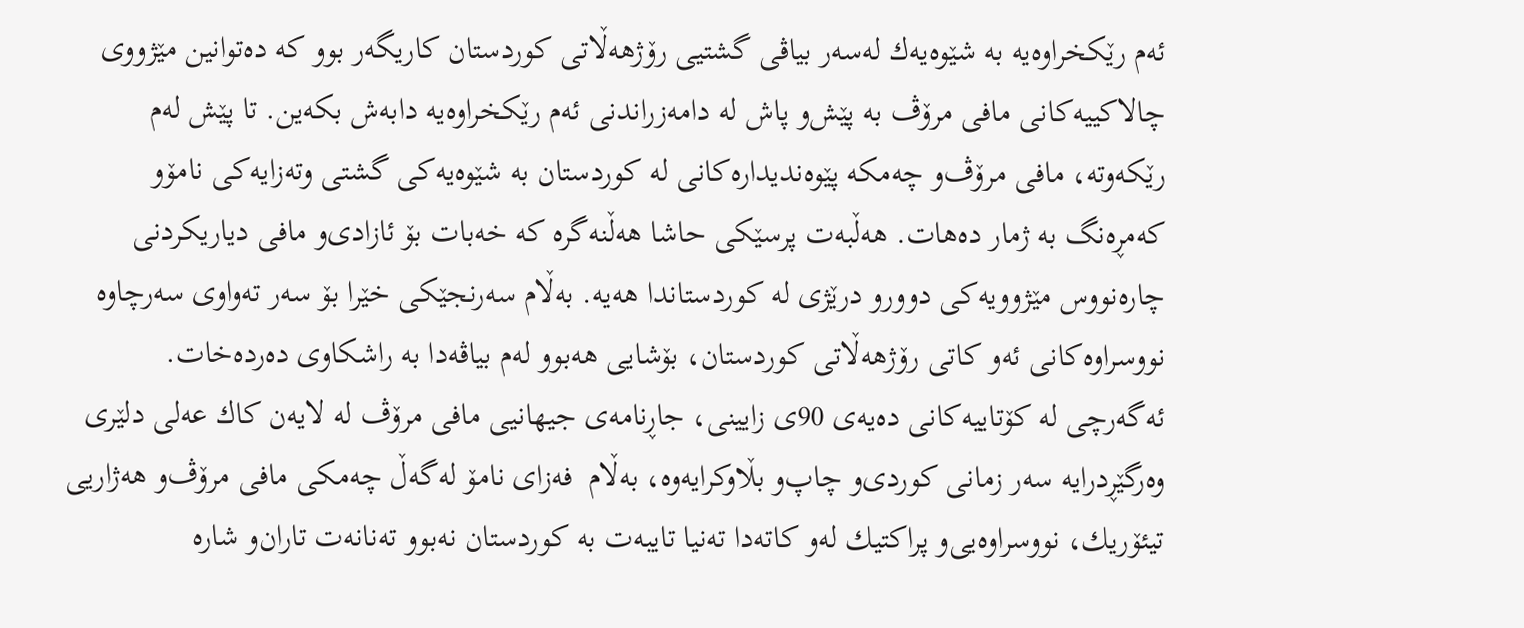ئه‌م رێكخراوه‌یه‌ به‌ شێوه‌یه‌ك له‌سه‌ر بیاڤی‌ گشتیی‌ رۆژهه‌ڵاتی‌ كوردستان كاریگه‌ر بوو كه‌ ده‌توانین مێژووی‌ چالاكییه‌كانی‌ مافی‌ مرۆڤ به‌ پێش‌و پاش له‌ دامه‌زراندنی‌ ئه‌م رێكخراوه‌یه‌ دابه‌ش بكه‌ین. تا پێش له‌م رێكه‌وته‌، مافی‌ مرۆڤ‌و چه‌مكه‌ پێوه‌ندیداره‌كانی‌ له‌ كوردستان به‌ شێوه‌یه‌كی‌ گشتی‌ وته‌زایه‌كی‌ نامۆو كه‌مڕه‌نگ به‌ ژمار ده‌هات. هه‌ڵبه‌ت پرسێكی‌ حاشا هه‌ڵنه‌گره‌ كه‌ خه‌بات بۆ ئازادی‌‌و مافی‌ دیاریكردنی‌ چاره‌نووس مێژوویه‌كی‌ دوورو درێژی‌ له‌ كوردستاندا هه‌یه‌. به‌ڵام سه‌رنجێكی‌ خێرا بۆ سه‌ر ته‌واوی‌ سه‌رچاوه‌ نووسراوه‌كانی‌ ئه‌و كاتی‌ رۆژهه‌ڵاتی‌ كوردستان، بۆشایی‌ هه‌بوو له‌م بیاڤه‌دا به‌ راشكاوی‌ ده‌رده‌خات. ئه‌گه‌رچی‌ له‌ كۆتاییه‌كانی‌ ده‌یه‌ی‌ 90ی‌ زایینی‌، جاڕنامه‌ی‌ جیهانیی‌ مافی‌ مرۆڤ له‌ لایه‌ن كاك عه‌لی‌ دلێری‌ وه‌رگێڕدرایه‌ سه‌ر زمانی‌ كوردی‌‌و چاپ‌و بڵاوكرایه‌وه‌، به‌ڵام  فه‌زای‌ نامۆ له‌گه‌ڵ چه‌مكی‌ مافی‌ مرۆڤ‌و هه‌ژاریی‌ تیئۆریك، نووسراوه‌یی‌‌و پراكتیك له‌و كاته‌دا ته‌نیا تایبه‌ت به‌ كوردستان نه‌بوو ته‌نانه‌ت تاران‌و شاره‌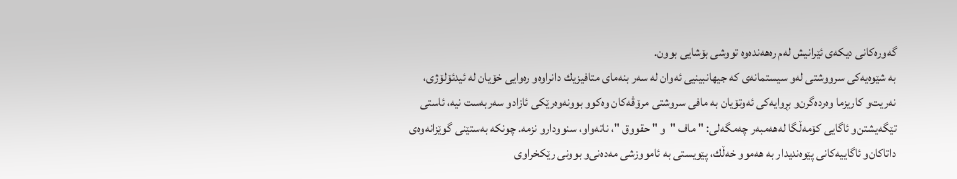گه‌وره‌كانی‌ دیكه‌ی‌ ئێرانیش له‌م ره‌هه‌نده‌وه‌ تووشی‌ بۆشایی‌ بوون.
به‌ شێوه‌یه‌كی‌ سرووشتی‌ له‌و سیستمانه‌ی‌ كه‌ جیهانبینیی‌ ئه‌وان له‌ سه‌ر بنه‌مای‌ متافیزیك دانراوه‌و ره‌وایی‌ خۆیان له‌ ئیدئۆلۆژی‌، نه‌ریت‌و كاریزما وه‌رده‌گرن‌و بڕوایه‌كی‌ ئه‌وتۆیان به‌ مافی‌ سروشتی‌ مرۆڤه‌كان وه‌كوو بوونه‌وه‌رێكی‌ ئازادو سه‌ربه‌ست نیه‌، ئاستی‌ تێگه‌یشتن‌و ئاگایی‌ كۆمه‌ڵگا له‌هه‌مبه‌ر چه‌مگه‌لی‌: " ماف "و " حقووق "، ناته‌واو، سنوودارو نزمه‌. چونكه‌ به‌ستێنی‌ گوێزانه‌وه‌ی‌ داتاكان‌و ئاگاییه‌كانی‌ پێوه‌ندیدار به‌ هه‌موو خه‌ڵك، پێویستی‌ به‌ ئامووزشی‌ مه‌ده‌نی‌‌و بوونی‌ رێكخراوی‌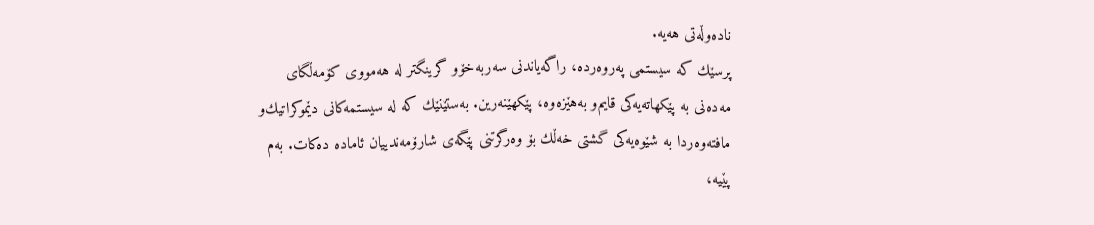ناده‌وڵه‌تی‌ هه‌یه‌.
پرسێك كه‌ سیستمی‌ په‌روه‌رده‌، راگه‌یاندنی‌ سه‌ربه‌خۆو گرینگتر له‌ هه‌مووی‌ كۆمه‌ڵگای‌ مه‌ده‌نی‌ به‌ پێكهاته‌یه‌كی‌ قایم‌و به‌هێزه‌وه‌، پێكهێنه‌رین. به‌ستێنێك كه‌ له‌ سیستمه‌كانی‌ دێموكراتیك‌و مافته‌وه‌ردا به‌ شێوه‌یه‌كی‌ گشتی‌ خه‌ڵك بۆ وه‌رگرتنی‌ پێگه‌ی‌ شارۆمه‌ندییان ئاماده‌ ده‌كات. به‌م پێیه‌،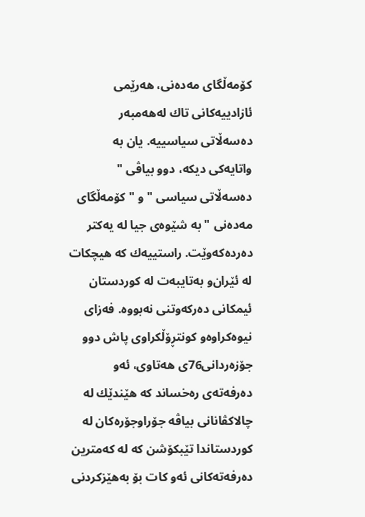كۆمه‌ڵگای‌ مه‌ده‌نی‌، هه‌رێمی‌ ئازادییه‌كانی‌ تاك له‌هه‌مبه‌ر ده‌سه‌ڵاتی‌ سیاسییه‌. یان به‌ واتایه‌كی‌ دیكه‌، دوو بیاڤی‌ " ده‌سه‌ڵاتی‌ سیاسی‌ " و " كۆمه‌ڵگای‌ مه‌ده‌نی‌ " به‌ شێوه‌ی‌ جیا له‌ یه‌كتر ده‌رده‌كه‌وێت. راستییه‌ك كه‌ هیچكات له‌ ئێران‌و به‌تایبه‌ت له‌ كوردستان ئیمكانی‌ ده‌ركه‌وتنی‌ نه‌بووه‌. فه‌زای‌ نیوه‌كراوه‌و كونتڕۆڵكراوی‌ پاش دوو جۆزه‌ردانی‌76ی‌ هه‌تاوی‌، ئه‌و ده‌رفه‌ته‌ی‌ ره‌خساند كه‌ هێندێك له‌ چالاكڤانانی‌ بیاڤه‌ جۆراوجۆره‌كان له‌ كوردستاندا تێبكۆشن كه‌ له‌ كه‌مترین ده‌رفه‌ته‌كانی‌ ئه‌و كات بۆ به‌هێزكردنی‌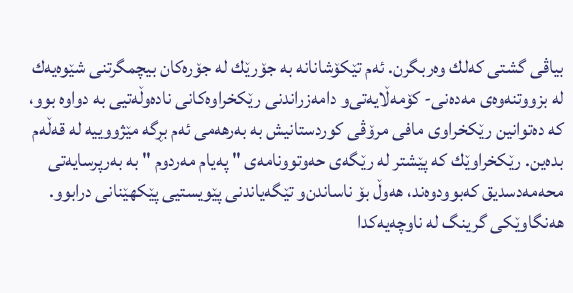بیاڤی‌ گشتی‌ كه‌لك وه‌ربگرن. ئه‌م تێكۆشانانه‌ به‌ جۆرێك له‌ جۆره‌كان بیچمگرتنی‌ شێوه‌یه‌ك له‌ بزووتنه‌وه‌ی‌ مه‌ده‌نی‌- كۆمه‌ڵایه‌تی‌‌و دامه‌زراندنی‌ رێكخراوه‌كانی‌ ناده‌وڵه‌تیی‌ به‌ دواوه‌ بوو، كه‌ ده‌توانین رێكخراوی‌ مافی‌ مرۆڤی‌ كوردستانیش به‌ به‌رهه‌می‌ ئه‌م بڕگه‌ مێژووییه‌ له‌ قه‌ڵه‌م بده‌ین. رێكخراوێك كه‌ پێشتر له‌ رێگه‌ی‌ حه‌وتوونامه‌ی‌ " په‌یام مه‌ردوم " به‌ به‌رپرسایه‌تی‌ محه‌مه‌دسدیق كه‌بوودوه‌ند، هه‌وڵ بۆ ناساندن‌و تێگه‌یاندنی‌ پێویستیی‌ پێكهێنانی‌ درابوو. هه‌نگاوێكی‌ گرینگ له‌ ناوچه‌یه‌كدا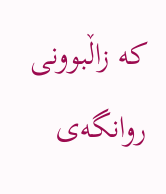كه‌ زاڵبوونی‌ روانگه‌ی‌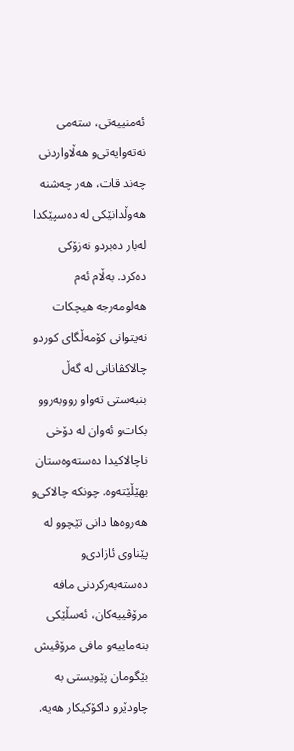ئه‌منییه‌تی‌، سته‌می‌ نه‌ته‌وایه‌تی‌‌و هه‌ڵاواردنی‌ چه‌ند قات، هه‌ر چه‌شنه‌ هه‌وڵدانێكی‌ له‌ ده‌سپێكدا له‌بار ده‌بردو نه‌زۆكی‌ ده‌كرد. به‌ڵام ئه‌م هه‌لومه‌رجه‌ هیچكات نه‌یتوانی‌ كۆمه‌ڵگای‌ كوردو چالاكڤانانی‌ له‌ گه‌ڵ بنبه‌ستی‌ ته‌واو رووبه‌روو بكات‌و ئه‌وان له‌ دۆخی‌ ناچالاكیدا ده‌سته‌وه‌ستان بهێڵێته‌وه‌. چونكه‌ چالاكی‌‌و هه‌روه‌ها دانی‌ تێچوو له‌ پێناوی‌ ئازادی‌‌و ده‌سته‌به‌ركردنی‌ مافه‌ مرۆڤییه‌كان، ئه‌سڵێكی‌ بنه‌ماییه‌و مافی‌ مرۆڤیش بێگومان پێویستی‌ به‌ چاودێرو داكۆكیكار هه‌یه‌.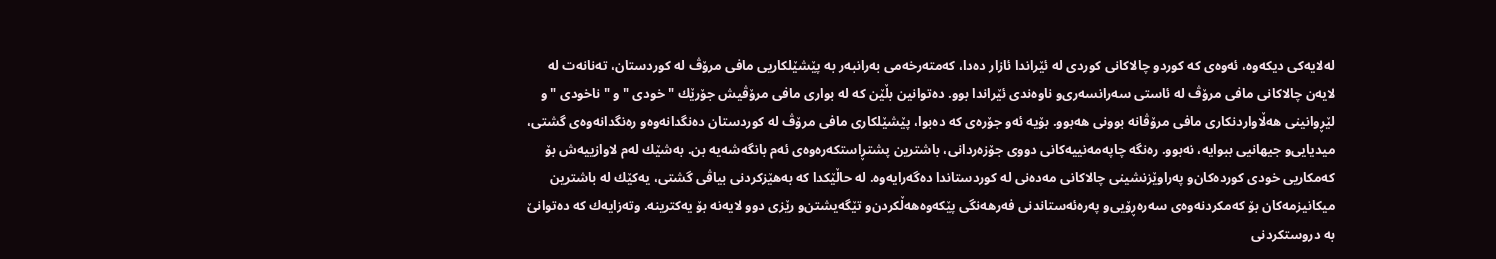له‌لایه‌كی‌ دیكه‌وه‌، ئه‌وه‌ی‌ كه‌ كوردو چالاكانی‌ كوردی‌ له‌ ئێراندا ئازار ده‌دا، كه‌مته‌رخه‌می‌ به‌رانبه‌ر به‌ پێشێلكاریی‌ مافی‌ مرۆڤ له‌ كوردستان، ته‌نانه‌ت له‌ لایه‌ن چالاكانی‌ مافی‌ مرۆڤ له‌ ئاستی‌ سه‌رانسه‌ری‌‌و ناوه‌ندی‌ ئێراندا بوو. ده‌توانین بڵێن كه‌ له‌ بواری‌ مافی‌ مرۆڤیش جۆرێك " خودی‌ " و " ناخودی‌ "و لێڕوانینی‌ هه‌ڵاواردنكاری‌ مافی‌ مرۆڤانه‌ بوونی‌ هه‌بوو. بۆیه‌ ئه‌و جۆره‌ی‌ كه‌ ده‌بوا، پێشێلكاری‌ مافی‌ مرۆڤ له‌ كوردستان ده‌نگدانه‌وه‌و ره‌نگدانه‌وه‌ی‌ گشتی‌، میدیایی‌‌و جیهانیی‌ ببوایه‌، نه‌بوو. ره‌نگه‌ چاپه‌مه‌نییه‌كانی‌ دووی‌ جۆزه‌ردانی‌، باشترین پشتڕاستكه‌ره‌وه‌ی‌ ئه‌م بانگه‌شه‌یه‌ بن. به‌شێك له‌م لاوازییه‌ش بۆ كه‌مكاریی‌ خودی‌ كورده‌كان‌و په‌راوێزنشینی‌ چالاكانی‌ مه‌ده‌نی‌ له‌ كوردستاندا ده‌گه‌رایه‌وه‌. له‌ حاڵێكدا كه‌ به‌هێزكردنی‌ بیاڤی‌ گشتی‌، یه‌كێك له‌ باشترین میكانیزمه‌كان بۆ كه‌مكردنه‌وه‌ی‌ سه‌ره‌ڕۆیی‌‌و په‌ره‌ئه‌ستاندنی‌ فه‌رهه‌نگی‌ پێكه‌وه‌هه‌ڵكردن‌و تێگه‌یشتن‌و رێزی‌ دوو لایه‌نه‌ بۆ یه‌كترینه‌. وته‌زایه‌ك كه‌ ده‌توانێ‌ به‌ دروستكردنی‌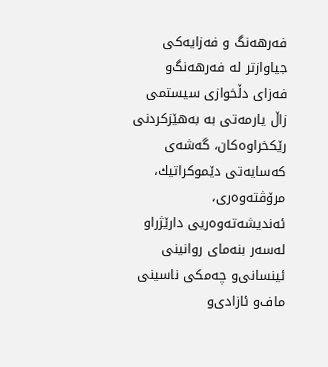فه‌رهه‌نگ و فه‌زایه‌كی‌ جیاوازتر له‌ فه‌رهه‌نگ‌و فه‌زای‌ دڵخوازی‌ سیستمی‌ زاڵ یارمه‌تی‌ به‌ به‌هێزكردنی‌ رێكخراوه‌كان، گه‌شه‌ی‌ كه‌سایه‌تی‌ دێموكراتیك، مرۆڤته‌وه‌ری‌، ئه‌ندیشه‌ته‌وه‌ریی‌ دارێژراو له‌سه‌ر بنه‌مای‌ روانینی‌ ئینسانی‌‌و چه‌مكی‌ ناسینی‌ ماف‌و ئازادی‌‌و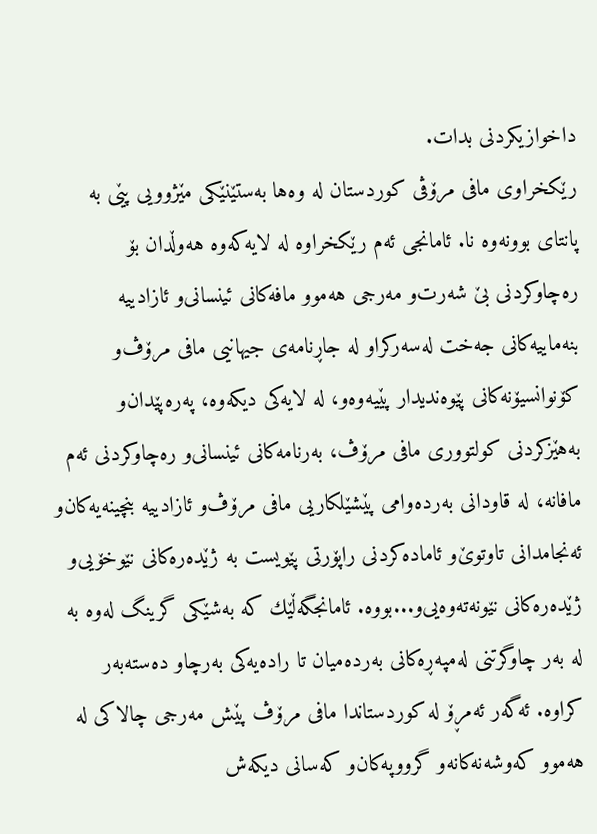داخوازیكردنی‌ بدات.
رێكخراوی‌ مافی‌ مرۆڤی‌ كوردستان له‌ وه‌ها به‌ستێنێكی‌ مێژوویی‌ پێی‌ به‌ پانتای‌ بوونه‌وه‌ نا. ئامانجی‌ ئه‌م رێكخراوه‌ له‌ لایه‌كه‌وه‌ هه‌وڵدان بۆ ره‌چاوكردنی‌ بێ‌ شه‌رت‌و مه‌رجی‌ هه‌موو مافه‌كانی‌ ئینسانی‌‌و ئازادییه‌ بنه‌ماییه‌كانی‌ جه‌خت له‌سه‌ركراو له‌ جاڕنامه‌ی‌ جیهانیی‌ مافی‌ مرۆڤ‌و كۆنوانسیۆنه‌كانی‌ پێوه‌ندیدار پێیه‌وه‌و، له‌ لایه‌كی‌ دیكه‌وه‌، په‌ره‌پێدان‌و به‌هێزكردنی‌ كولتووری‌ مافی‌ مرۆڤ، به‌رنامه‌كانی‌ ئینسانی‌‌و ره‌چاوكردنی‌ ئه‌م مافانه‌، له‌ قاودانی‌ به‌رده‌وامی‌ پێشێلكاریی‌ مافی‌ مرۆڤ‌و ئازادییه‌ بنچینه‌یه‌كان‌و ئه‌نجامدانی‌ تاوتوێ‌‌و ئاماده‌كردنی‌ راپۆرتی‌ پێویست به‌ ژێده‌ره‌كانی‌ نێوخۆیی‌‌و ژێده‌ره‌كانی‌ نێونه‌ته‌وه‌یی‌‌و...بووه‌. ئامانجگه‌ڵێك كه‌ به‌شێكی‌ گرینگ له‌وه‌ به‌ له‌ به‌ر چاوگرتنی‌ له‌مپه‌ڕه‌كانی‌ به‌رده‌میان تا راده‌یه‌كی‌ به‌رچاو ده‌سته‌به‌ر كراوه‌. ئه‌گه‌ر ئه‌مڕۆ له‌ كوردستاندا مافی‌ مرۆڤ پێش مه‌رجی‌ چالاكی‌ له‌ هه‌موو كه‌وشه‌نه‌كانه‌‌و گرووپه‌كان‌و كه‌سانی‌ دیكه‌ش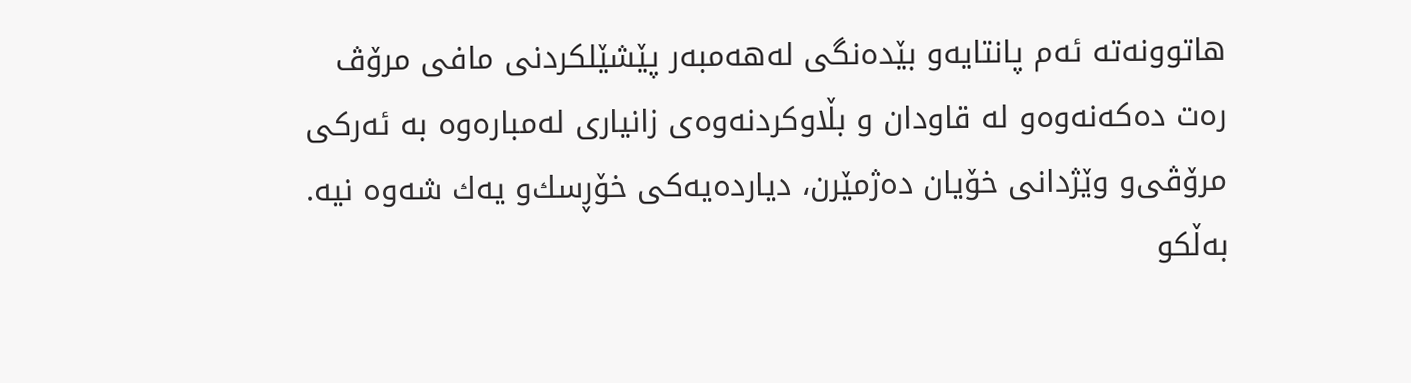هاتوونه‌ته‌ ئه‌م پانتایه‌‌و بێده‌نگی‌ له‌هه‌مبه‌ر پێشێلكردنی‌ مافی‌ مرۆڤ ره‌ت ده‌كه‌نه‌وه‌و له‌ قاودان و بڵاوكردنه‌وه‌ی‌ زانیاری‌ له‌مباره‌وه‌ به‌ ئه‌ركی‌ مرۆڤی‌‌و وێژدانی‌ خۆیان ده‌ژمێرن، دیارده‌یه‌كی‌ خۆڕسك‌و یه‌ك شه‌وه‌ نیه‌. به‌ڵكو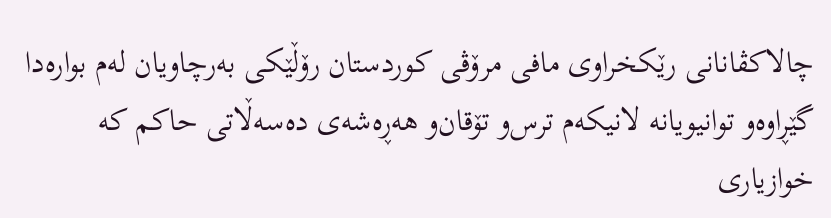چالاكڤانانی‌ رێكخراوی‌ مافی‌ مرۆڤی‌ كوردستان رۆڵێكی‌ به‌رچاویان له‌م بواره‌دا گێڕاوه‌و توانیویانه‌ لانیكه‌م ترس‌و تۆقان‌و هه‌ڕه‌شه‌ی‌ ده‌سه‌ڵاتی‌ حاكم كه‌ خوازیاری‌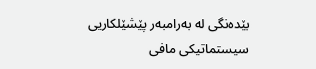بێده‌نگی‌ له‌ به‌رامبه‌ر پێشێلكاریی‌ سیستماتیكی‌ مافی‌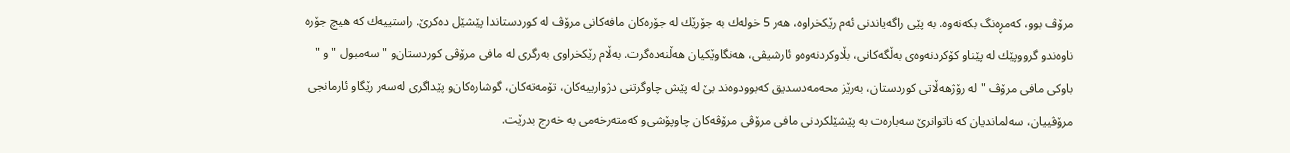مرۆڤ بوو، كه‌مڕه‌نگ بكه‌نه‌وه‌. به‌ پێی‌ راگه‌یاندنی‌ ئه‌م رێكخراوه‌، هه‌ر 5 خوله‌ك به‌ جۆرێك له‌ جۆره‌كان مافه‌كانی‌ مرۆڤ له‌ كوردستاندا پێشێل ده‌كرێ‌. راستییه‌ك كه‌ هیچ جۆره‌ ناوه‌ندو گرووپێك له‌ پێناو كۆكردنه‌وه‌ی‌ به‌ڵگه‌كانی‌، بڵاوكردنه‌وه‌و ئارشیڤی‌، هه‌نگاوێكیان هه‌ڵنه‌ده‌گرت. به‌ڵام رێكخراوی‌ به‌رگری‌ له‌ مافی‌ مرۆڤی‌ كوردستان‌و " سه‌مبول "و " باوكی مافی‌ مرۆڤ " له‌ رۆژهه‌ڵاتی‌ كوردستان، به‌رێز محه‌مه‌دسدیق كه‌بوودوه‌ند بێ‌ له‌ پێش چاوگرتنی‌ دژوارییه‌كان، تۆمه‌ته‌كان، گوشاره‌كان‌و پێداگری‌ له‌سه‌ر رێگاو ئارمانجی‌ مرۆڤییان، سه‌لماندیان كه‌ ناتوانرێ‌ سه‌باره‌ت به‌ پێشێلكردنی‌ مافی‌ مرۆڤی‌ مرۆڤه‌كان چاوپۆشی‌‌و كه‌مته‌رخه‌می‌ به‌ خه‌رج بدرێت.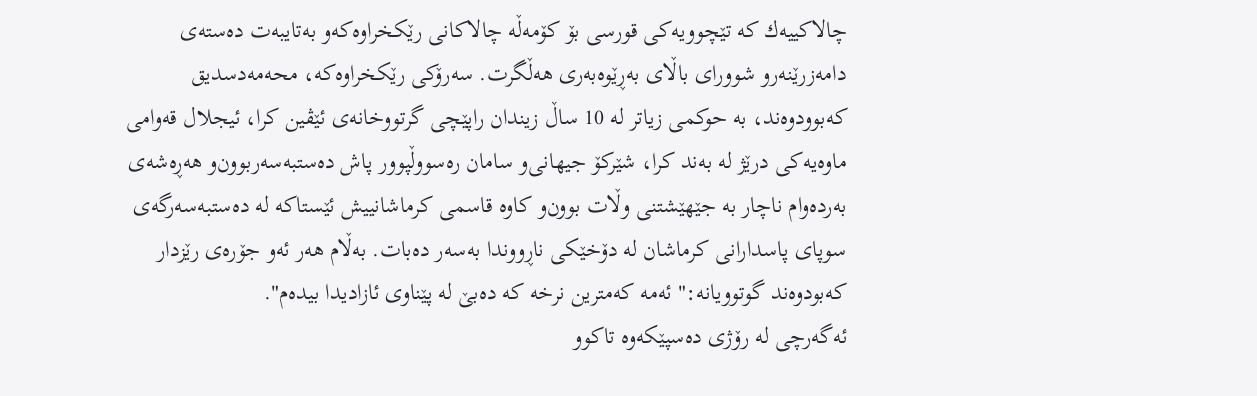چالاكییه‌ك كه‌ تێچوویه‌كی‌ قورسی‌ بۆ كۆمه‌ڵه‌ چالاكانی‌ رێكخراوه‌كه‌‌و به‌تایبه‌ت ده‌سته‌ی‌ دامه‌زرێنه‌رو شوورای‌ باڵای‌ به‌ڕێوه‌به‌ری‌ هه‌ڵگرت. سه‌رۆكی‌ رێكخراوه‌كه‌، محه‌مه‌دسدیق كه‌بوودوه‌ند، به‌ حوكمی‌ زیاتر له‌ 10 ساڵ زیندان راپێچی‌ گرتووخانه‌ی‌ ئێڤین كرا، ئیجلال قه‌وامی‌ ماوه‌یه‌كی‌ درێژ له‌ به‌ند كرا، شێركۆ جیهانی‌‌و سامان ره‌سووڵپوور پاش ده‌ستبه‌سه‌ربوون‌و هه‌ڕه‌شه‌ی‌ به‌رده‌وام ناچار به‌ جێهێشتنی‌ وڵات بوون‌و كاوه‌ قاسمی‌ كرماشانییش ئێستاكه‌ له‌ ده‌ستبه‌سه‌رگه‌ی‌ سوپای‌ پاسدارانی‌ كرماشان له‌ دۆخێكی‌ ناڕووندا به‌سه‌ر ده‌بات. به‌ڵام هه‌ر ئه‌و جۆره‌ی‌ رێزدار كه‌بودوه‌ند گوتوویانه‌:" ئه‌مه‌ كه‌مترین نرخه‌ كه‌ ده‌بێ‌ له‌ پێناوی‌ ئازادیدا بیده‌م".
ئه‌گه‌رچی‌ له‌ رۆژی‌ ده‌سپێكه‌وه‌ تاكوو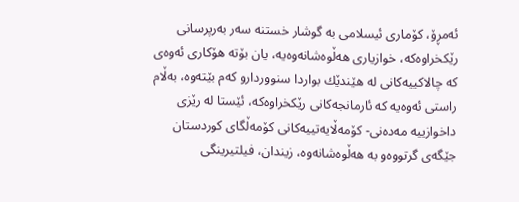ئه‌مڕۆ، كۆماری‌ ئیسلامی‌ به‌ گوشار خستنه‌ سه‌ر به‌رپرسانی‌ رێكخراوه‌كه‌، خوازیاری‌ هه‌ڵوه‌شانه‌وه‌یه‌، یان بۆته‌ هۆكاری‌ ئه‌وه‌ی‌ كه‌ چالاكییه‌كانی‌ له‌ هێندێك بواردا سنووردارو كه‌م بێته‌وه‌، به‌ڵام راستی‌ ئه‌وه‌یه‌ كه‌ ئارمانجه‌كانی‌ رێكخراوه‌كه‌، ئێستا له‌ رێزی‌ داخوازییه‌ مه‌ده‌نی‌- كۆمه‌ڵایه‌تییه‌كانی‌ كۆمه‌ڵگای‌ كوردستان جێگه‌ی‌ گرتووه‌و به‌ هه‌ڵوه‌شانه‌وه‌، زیندان، فیلتیرینگی‌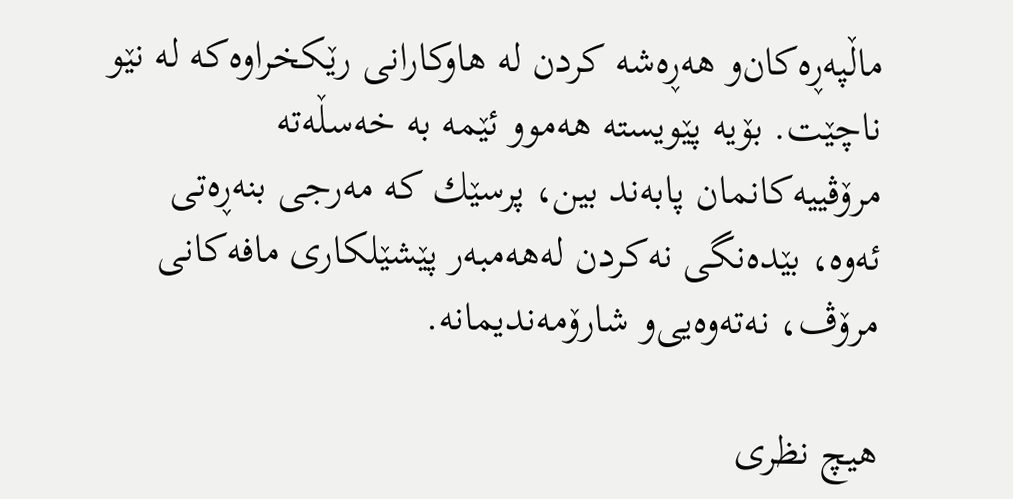ماڵپه‌ڕه‌كان‌و هه‌ڕه‌شه‌ كردن له‌ هاوكارانی‌ رێكخراوه‌كه‌ له‌ نێو ناچێت. بۆیه‌ پێویسته‌ هه‌موو ئێمه‌ به‌ خه‌سڵه‌ته‌ مرۆڤییه‌كانمان پابه‌ند بین، پرسێك كه‌ مه‌رجی‌ بنه‌ڕه‌تی‌ ئه‌وه‌، بێده‌نگی‌ نه‌كردن له‌هه‌مبه‌ر پێشێلكاری‌ مافه‌كانی‌ مرۆڤ، نه‌ته‌وه‌یی‌‌و شارۆمه‌ندیمانه‌.

هیچ نظری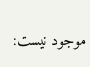موجود نیست: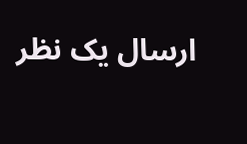ارسال یک نظر